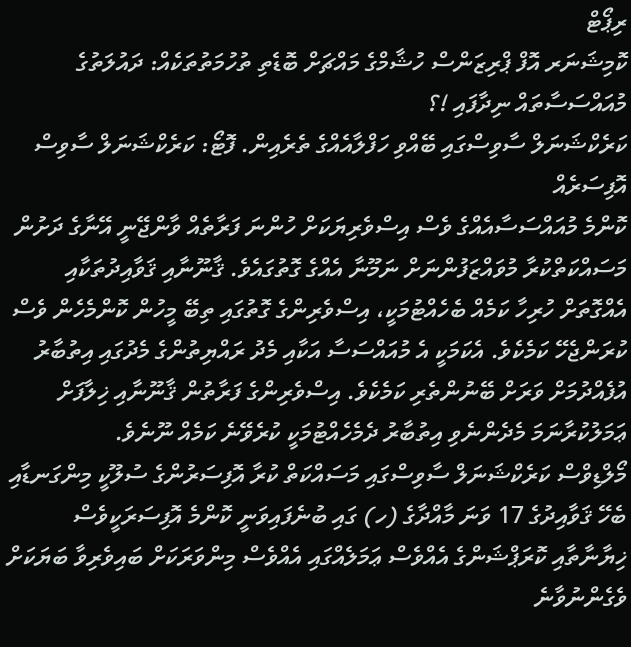ރިޕޯޓް
ކޮމިޝަނަރ އޮފް ޕްރިޒަންސް ހުޝާމްގެ މައްޗަށް ބޮޑެތި ތުހުމަތުތަކެއް: ދައުލަތުގެ މުއައްސަސާތައް ނިދާފައި !؟
ކަރެކްޝަނަލް ސާވިސްގައި ބޭއްވި ހަފްލާއެއްގެ ތެރެއިން. ފޮޓޯ: ކަރެކްޝަނަލް ސާވިސް އޮފިސަރެއް
ކޮންމެ މުއައްސަސާއެއްގެ ވެސް އިސްވެރިޔަކަށް ހުންނަ ފަރާތެއް ވާންޖޭނީ އޭނާގެ ދަށުން މަސައްކަތްކުރާ މުވައްޒަފުންނަށް ނަމޫނާ އެއްގެ ގޮތުގައެވެ. ޤާނޫނާއި ޤަވާއިދުތަކާއި އެއްގޮތަށް ހުރިހާ ކަމެއް ބެހެއްޓުމަކީ، އިސްވެރިންގެ ގޮތުގައި ތިބޭ މީހުން ކޮންމެހެން ވެސް ކުރަންޖެހޭ ކަމެކެވެ. އެކަމަކީ އެ މުއައްސަސާ އަކާއި މެދު ރައްޔިތުންގެ މެދުގައި އިތުބާރު އުފެއްދުމަށް ވަރަށް ބޭނުންތެރި ކަމެކެވެ. އިސްވެރިންގެ ފަރާތުން ޤާނޫނާއި ޚިލާފަށް ޢަމަލުކުރާނަމަ މެދެންނެވި އިތުބާރު ދެމެހެއްޓުމަކީ ކުރެވޭނެ ކަމެއް ނޫނެވެ.
މޯލްޑިވްސް ކަރެކްޝަނަލް ސާވިސްގައި މަސައްކަތް ކުރާ އޮފިސަރުންގެ ސުލޫކީ މިންގަނޑާއި ބެހޭ ޤަވާއިދުގެ 17 ވަނަ މާއްދާގެ (ހ) ގައި ބުނެފައިވަނީ ކޮންމެ އޮފިސަރަކީވެސް ޚިޔާނާތާއި ކޮރަޕްޝަންގެ އެއްވެސް ޢަމަލެއްގައި އެއްވެސް މިންވަރަކަށް ބައިވެރިވާ ބަޔަކަށް ވެގެންނުވާނެ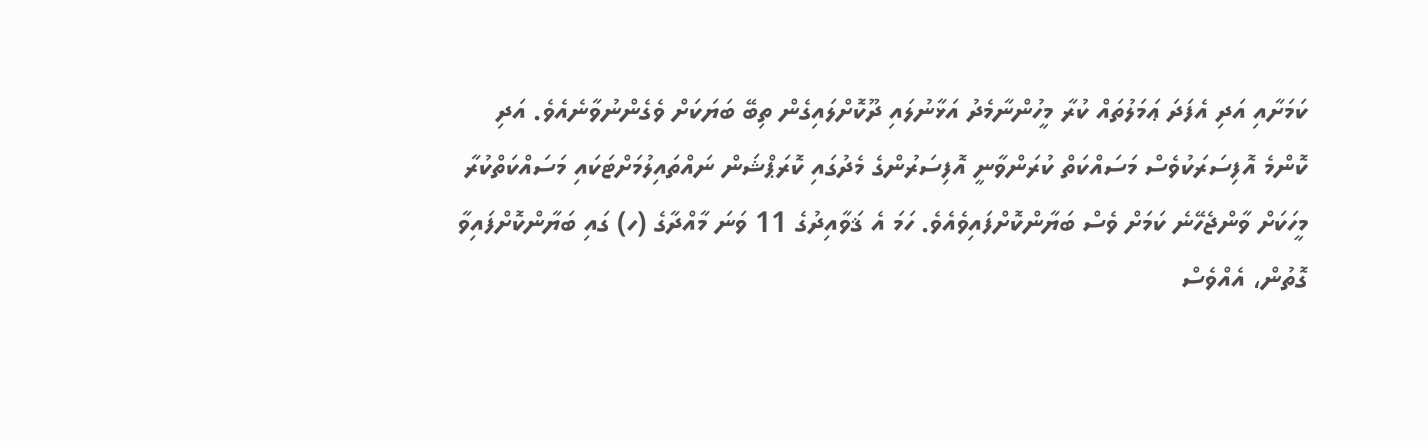ކަމަށާއި އަދި އެފަދަ ޢަމަލުތައް ކުރާ މީހުންނާމެދު އަޅާނުލައި ދޫކޮށްލައިގެން ތިބޭ ބަޔަކަށް ވެގެންނުވާނެއެވެ. އަދި ކޮންމެ އޮފިސަރަކުވެސް މަސައްކަތް ކުރަންވާނީ އޮފިސަރުންގެ މެދުގައި ކޮރަޕްޝަން ނައްތައިލުމަށްޓަކައި މަސައްކަތްކުރާ މީހަކަށް ވާންޖެހޭނެ ކަމަށް ވެސް ބަޔާންކޮށްފައިވެއެވެ. ހަމަ އެ ޤަވާއިދުގެ 11 ވަނަ މާއްދާގެ (ހ) ގައި ބަޔާންކޮށްފައިވާ ގޮތުން، އެއްވެސް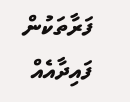ފަރާތަކުން ފައިދާއެއް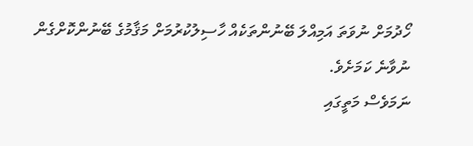ހޯދުމަށް ނުވަތަ އަމިއްލަ ބޭނުންތަކެއް ހާސިލުކުރުމަށް މަޤާމުގެ ބޭނުންކޮށްގެން ނުވާނެ ކަމަށެވެ.
ނަމަވެސް މަތީގައި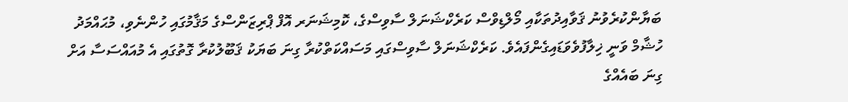ބަޔާންކުރެވުނު ޤަވާއިދުތަކާއި މޯލްޑިވްސް ކަރެކްޝަނަލް ސާވިސްގެ، ކޮމިޝަނަރ އޮފް ޕްރިޒަންސްގެ މަޤާމުގައި ހުންނެވި، މުޙައްމަދު ހުޝާމް ވަނީ ޚިލާފުވެވަޑައިގެންފައެވެ. ކަރެކްޝަނަލް ސާވިސްގައި މަސައްކަތްކުރާ ގިނަ ބަޔަކު ޤަބޫލުކުރާ ގޮތުގައި އެ މުއައްސަސާ އަށް ގިނަ ބައެއްގެ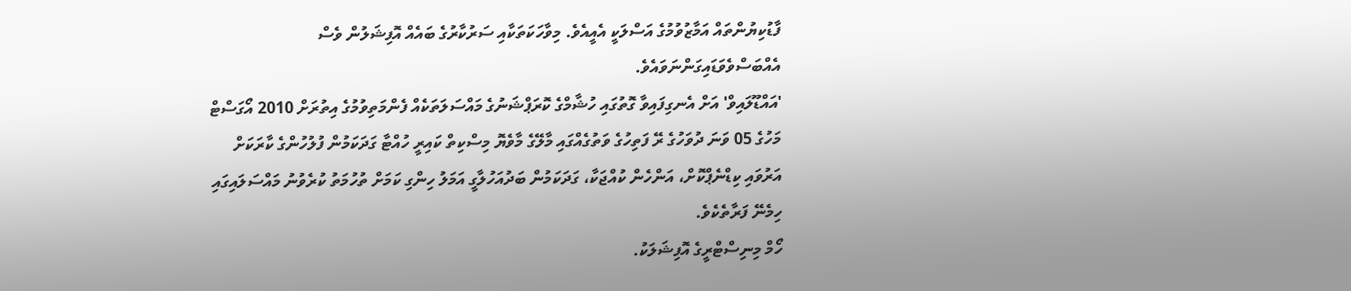ފާޑުކިޔުންތައް އަމާޒުވުމުގެ އަސްލަކީ އެއީއެވެ. މިވާހަކަތަކާއި ސަރުކާރުގެ ބައެއް އޮފިޝަލުން ވެސް އެއްބަސްވެވަޑައިގަންނަވައެވެ.
'އައްޑޫލައިވް' އަށް އެނގިފައިވާ ގޮތުގައި ހުޝާމްގެ ކޮރަޕްޝަނުގެ މައްސަލަތަކެއް ފެންމަތިވުމުގެ އިތުރަށް 2010 އޯގަސްޓް މަހުގެ 05 ވަނަ ދުވަހުގެ ރޭ ފަތިހުގެ ވަތުގެއްގައި މާލޭގެ މާވެޔޮ މިސްކިތް ކައިރީ ހުއްޓާ ގަދަކަމުން ފުލުހުންގެ ކާރަކަށް އަރުވައި ކިޑްނެޕްކޮށް، އަންހެން ކުއްޖަކާ، ގަދަކަމުން ބަދުއަހުލާގީ އަމަލު ހިންގި ކަމަށް ތުހުމަތު ކުރެވުނު މައްސަލައިގައި ހިމެނޭ ފަރާތެކެވެ.
ހޯމް މިނިސްޓްރީގެ އޮފިޝަލަކު.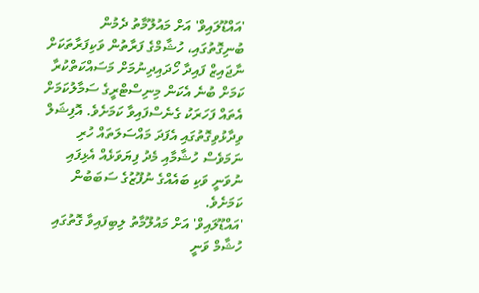'އައްޑޫލައިވް' އަށް މައުލޫމާތު ދެމުން ބުނިގޮތުގައި، ހުޝާމްގެ ފަރާތުން ވަކިފަރާތަކަށް ނާޖައިޒް ފައިދާ ހޯދައިދިނުމަށް މަސައްކަތްކުރާ ކަމަށް ބުނެ އެކަން މިނިސްޓްރީގެ ސަމާލުކަމަށް އެތައް ފަހަރަކު ގެނެސްފައިވާ ކަމަށެވެ. އޮފިޝަލް ވިދާޅުވިގޮތުގައި އެފަދަ މައްސަލަތައް ހުރި ނަމަވެސް ހުޝާމާއި މެދު ފިޔަވަޅެއް އެޅިފައި ނުވަނީ ވަކި ބައެއްގެ ނުފޫޒުގެ ސަބަބުން ކަމަށެވެ.
'އައްޑޫލައިވް' އަށް މައުލޫމާތު ލިބިފައިވާ ގޮތުގައި ހުޝާމް ވަނީ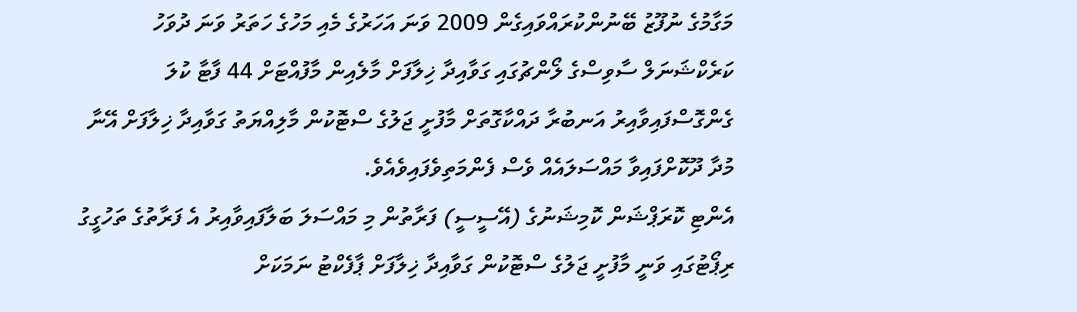މަގާމުގެ ނުފޫޒު ބޭނުންކުރައްވައިގެން 2009 ވަނަ އަހަރުގެ މެއި މަހުގެ ހަތަރު ވަނަ ދުވަހު ކަރެކްޝަނަލް ސާވިސްގެ ލޯންޗުގައި ގަވާއިދާ ޚިލާފަށް މާލެއިން މާފުއްޓަށް 44 ފާޓާ ކުލަ ގެންގޮސްފައިވާއިރު އަނބުރާ ދައްކާގޮތަށް މާފުށީ ޖަލުގެ ސްޓޮކުން މާލިއްޔަތު ގަވާއިދާ ޚިލާފަށް އޭނާ މުދާ ދޫކޮށްފައިވާ މައްސަލައެއް ވެސް ފެންމަތިވެފައިވެއެވެ.
އެންޓި ކޮރަޕްޝަން ކޮމިޝަނުގެ (އޭސީސީ) ފަރާތުން މި މައްސަލަ ބަލާފައިވާއިރު އެ ފަރާތުގެ ތަހުގީގު ރިޕޯޓުގައި ވަނީ މާފުށީ ޖަލުގެ ސްޓޮކުން ގަވާއިދާ ޚިލާފަށް ޕާފެކްޓު ނަމަކަށް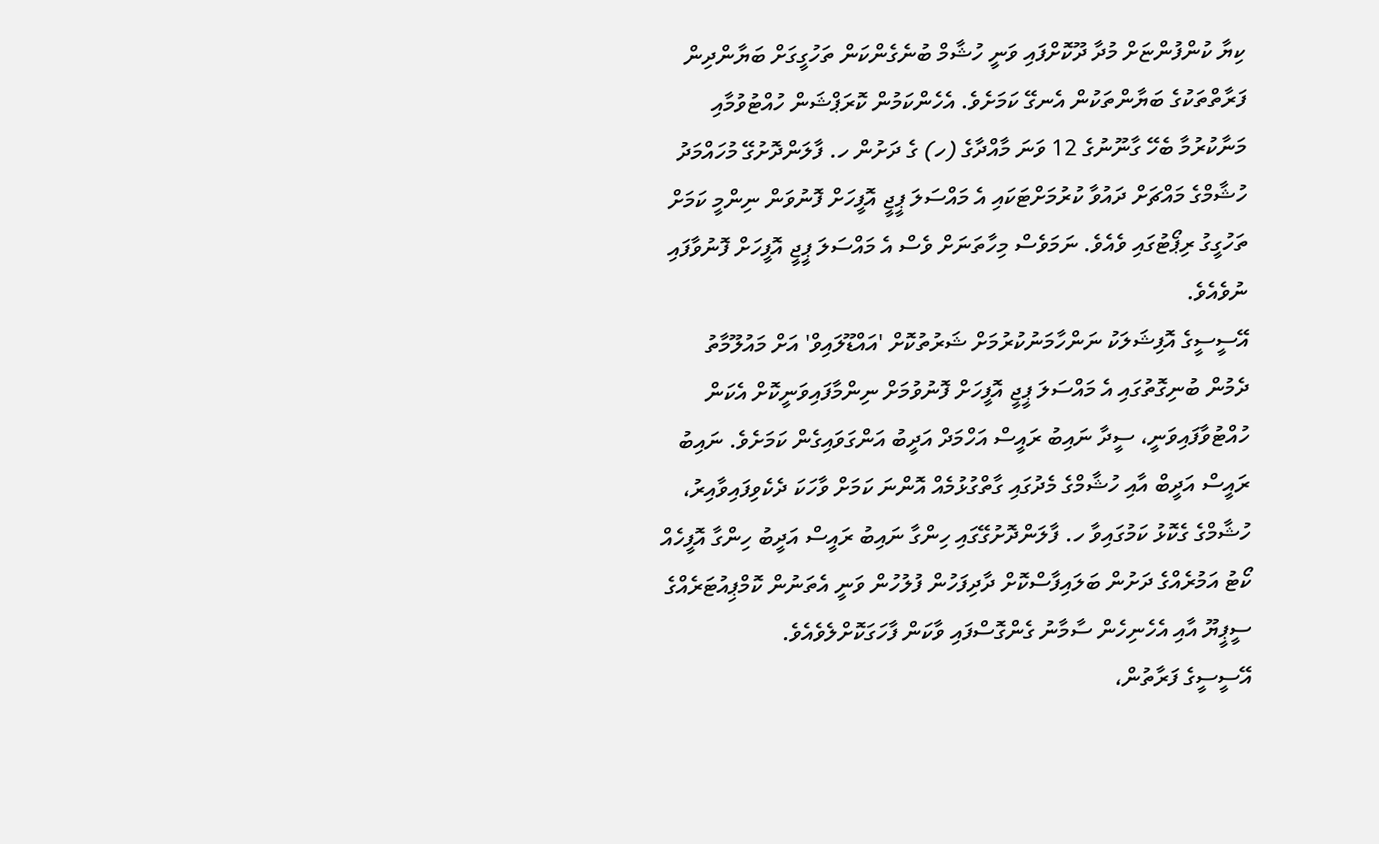ކިޔާ ކުންފުންޏަށް މުދާ ދޫކޮށްފައި ވަނީ ހުޝާމް ބުނެގެންކަން ތަހުގީގަށް ބަޔާންދިން ފަރާތްތަކުގެ ބަޔާންތަކުން އެނގޭ ކަމަށެވެ. އެހެންކަމުން ކޮރަޕްޝަން ހުއްޓުވުމާއި މަނާކުރުމާ ބެހޭ ގާނޫނުގެ 12 ވަނަ މާއްދާގެ (ހ) ގެ ދަށުން ހ. ފާލަންދޮށުގޭ މުހައްމަދު ހުޝާމްގެ މައްޗަށް ދައުވާ ކުރުމަށްޓަކައި އެ މައްސަލަ ޕީޖީ އޮފީހަށް ފޮނުވަން ނިންމީ ކަމަށް ތަހުގީގު ރިޕޯޓުގައި ވެއެވެ. ނަމަވެސް މިހާތަނަށް ވެސް އެ މައްސަލަ ޕީޖީ އޮފީހަށް ފޮނުވާފައި ނުވެއެވެ.
އޭސީސީގެ އޮފިޝަލަކު ނަންހާމަނުކުރުމަށް ޝަރުތުކޮށް 'އައްޑޫލައިވް' އަށް މައުލޫމާތު ދެމުން ބުނިގޮތުގައި އެ މައްސަލަ ޕީޖީ އޮފީހަށް ފޮނުވުމަށް ނިންމާފައިވަނީކޮށް އެކަން ހުއްޓުވާފައިވަނީ، ސީދާ ނައިބު ރައީސް އަހްމަދް އަދީބު އަންގަވައިގެން ކަމަށެވެ. ނައިބު ރައީސް އަދީބް އާއި ހުޝާމްގެ މެދުގައި ގާތްގުޅުމެއް އޮންނަ ކަމަށް ވާހަކަ ދެކެވިފައިވާއިރު، ހުޝާމްގެ ގެކޮޅު ކަމުގައިވާ ހ. ފާލަންދޮށުގޭގައި ހިންގާ ނައިބު ރައީސް އަދީބު ހިންގާ އޮފީހެއް ކޯޓު އަމުރެއްގެ ދަށުން ބަލައިފާސްކޮށް ދާދިފަހުން ފުލުހުން ވަނީ އެތަނުން ކޮމްޕިއުޓަރެއްގެ ސީޕީޔޫ އާއި އެހެނިހެން ސާމާނު ގެންގޮސްފައި ވާކަން ފާހަގަކޮށްލެވެއެވެ.
އޭސީސީގެ ފަރާތުން،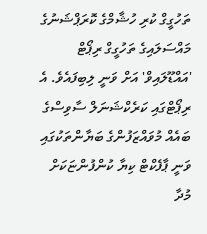ތަހުގީގް ކުރި ހުޝާމްގެ ކޮރަޕްޝަނުގެ މައްސަލައިގެ ތަހުގީގް ރިޕޯޓް 'އައްޑޫލައިވް' އަށް ވަނީ ލިބިފައެވެ. އެ ރިޕޯޓްގައި ކަރެކްޝަނަލް ސާވިސްގެ ބައެއް މުވައްޒަފުންގެ ބަޔާންތަކުގައި ވަނީ ޕާފެކްޓް ކިޔާ ކުންފުންޏަކަށް މުދާ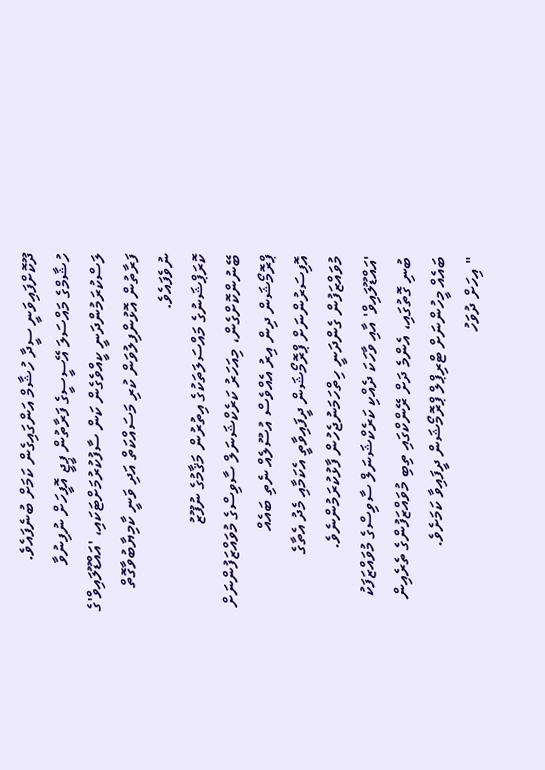ދޫކޮށްފައިވަނީ ސީދާ ހުޝާމް އަންގައިގެން ކަމަށް ބުނެފައެވެ.
ހުޝާމްގެ މައްސަލަ އޭސީސީގެ ފަރާތުން ޕީޖީ އޮފީހަށް ނުފިނުވާ ލަސްކުރަމުންދަނީ ކީއްވެގެން ކަން ސާފުކުރުމަށްޓަކައި، 'އައްޑޫލައިވް'ގެ ފަރާތުން އޮޅުންފިލުވަން ކުރި މަސައްކަތް އަދި ވަނީ ކާމިޔާބުވާގޮތް ނުވެފައެވެ.
ކޮރަޕްޝަނުގެ މައްސަލަތަކުގެ އިތުރުން މަޤާމުގެ ނުފޫޒު ބޭނުންކޮށްގެން، މިއަހަރު ކަރެކްޝަނަލް ސާވިސްގެ މުވައްޒަފުންނަށް ޕްރޮމޯޝަން ދިން އިރު އެއްވެސް އުސޫލެއް ނެތި ބައެއް އޮފިސަރުންނަށް ޕްރޮމޯޝަން ދީފައިވާތީ އެކަމާއި މެދު އެތާގެ މުވައްޒަފުން ގެންދަނީ ހިތްހަމަނުޖެހުން ފާޅުކުރަމުންނެވެ.
'އައްޑޫލައިވް' އާއި ވާހަކަ ދެއްކި ކަރެކްޝަނަލް ސާވިސްގެ މުވައްޒަފަކު ބުނި ގޮތުގައި، އެންމެ ދަށް ރޭންކްގައި ތިބި މުވައްޒަފުންގެ ތެރެއިން ބައެއް މީހުންނަށް ޓްރިޕްލް ޕްރޮމޯޝަން ދީފައިވާ ކަމަށެވެ.
" އިހަށް ދުވަހު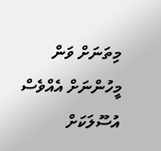މިތަނަށް ވަން މީހުންނަށް އެއްވެސް އުސޫލަކަށް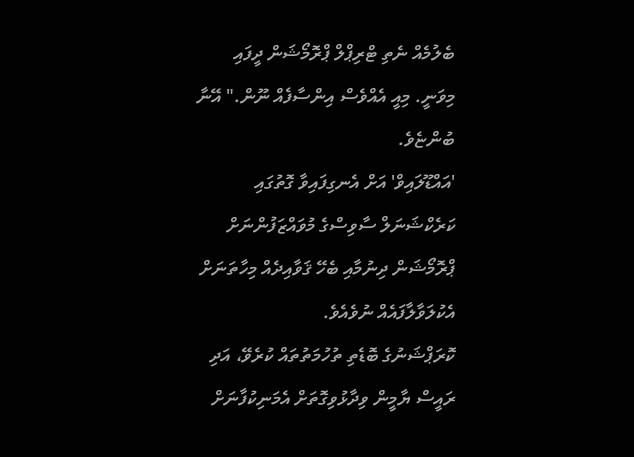ބެލުމެއް ނެތި ޓްރިޕްލް ޕްރޮމޯޝަން ދީފައި މިވަނީ. މިއީ އެއްވެސް އިންސާފެއް ނޫން." އޭނާ ބުންޏެވެ.
'އައްޑޫލައިވް' އަށް އެނގިފައިވާ ގޮތުގައި ކަރެކްޝަނަލް ސާވިސްގެ މުވައްޒަފުންނަށް ޕްރޮމޯޝަން ދިނުމާއި ބެހޭ ޤަވާއިދެއް މިހާތަނަށް އެކުލަވާލާފައެއް ނުވެއެވެ.
ކޮރަޕްޝަނުގެ ބޮޑެތި ތުހުމަތުތައް ކުރެވޭ، އަދި ރައީސް ޔާމީން ވިދާޅުވިގޮތަށް އެމަނިކުފާނަށް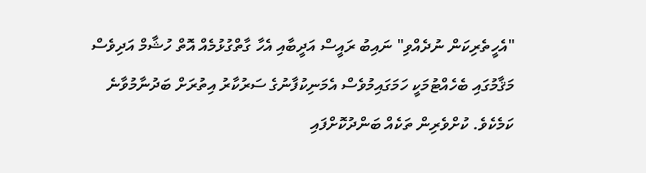"އެހީތެރިކަން ނުދެއްވި" ނައިބު ރައީސް އަދީބާއި އެހާ ގާތްގުޅުމެއް އޮތް ހުޝާމް އަދިވެސް މަޤާމުގައި ބެހެއްޓުމަކީ ހަމަގައިމުވެސް އެމަނިކުފާނުގެ ސަރުކާރު އިތުރަށް ބަދުނާމުވާނެ ކަމެކެވެ. ކުށްވެރިން ތަކެއް ބަންދުކޮށްފައި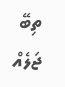ތިބޭ ޖަލެއް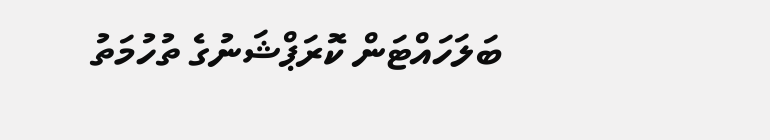ބަލަހައްޓަން ކޮރަޕްޝަނުގެ ތުހުމަތު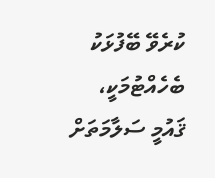ކުރެވޭ ބޭފުޅަކު ބެހެއްޓުމަކީ، ޤައުމީ ސަލާމަތަށް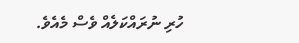ހުރި ނުރައްކަލެއް ވެސް މެއެވެ.